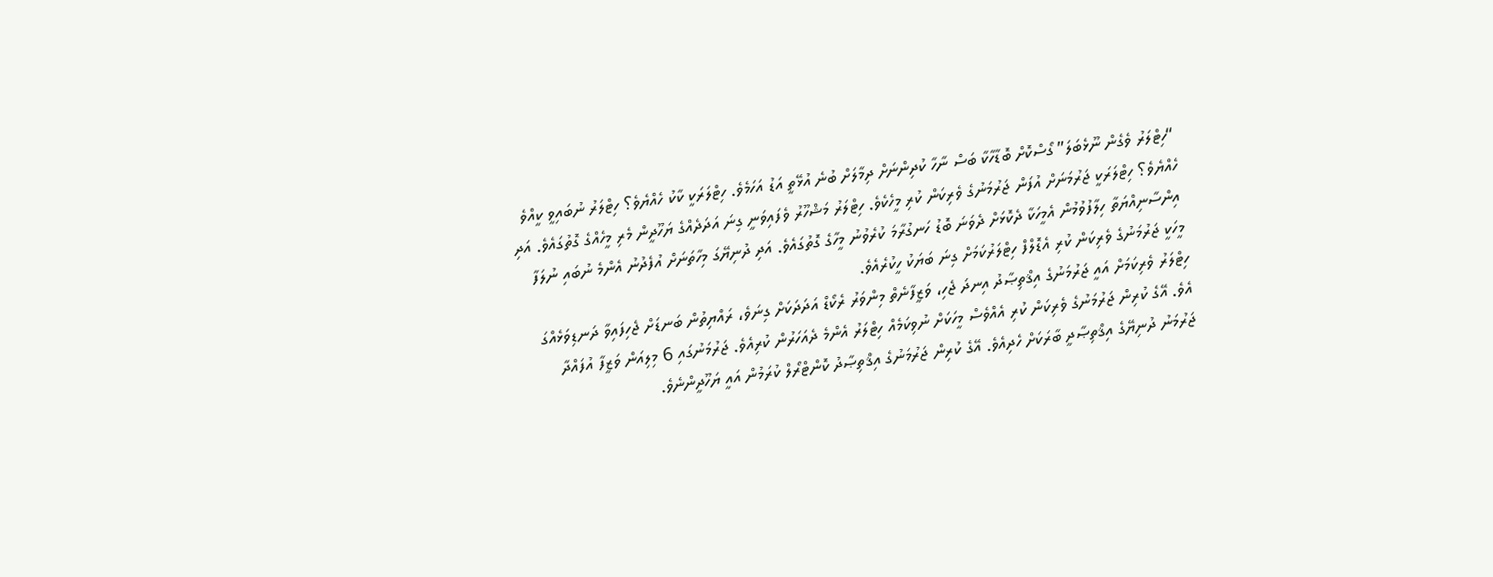“ހިޓްލަރު ވެގެން ނޫޅެބަލަ” ގޯސްކޮށް ބޮޑާހާކާ ބަސް ނާހާ ކުދިންނަށް ދިމާލަށް ބުނެ އުޅޭތީ އަޑު އަހަމެވެ. ހިޓްލަރަކީ ކާކު ހެއްޔެވެ؟ ހިޓްލަރު ނުބައިވީ ކީއްވެ ހެއްޔެވެ؟ ހިޓްލަރަކީ ޖަރުމަނަށް އުފަން ޖަރުމަނުގެ ވެރިކަން ކުރި މީހެކެވެ. ހިޓްލަރު މަޝްހޫރު ވެފައިވަނީ ގިނަ އަދަދެއްގެ ޔަހޫދީން މެރި މީހެއްގެ ގޮތުގައެވެ. އަދި އިންސާނިއްޔަތާ ހިލާފުވުމުން އެމީހަކާ ދެކޮޅަށް ދެވަނަ ބޮޑު ހަނގުރާމަ ކުރެވުނު މީހާގެ ގޮތުގައެވެ. އަދި ދުނިޔޭގަ މިހާތަނަށް އުފެދުނު އެންމެ ނުބައި ނުލަފާ މީހަކީ ޖަރުމަނުގެ ވެރިކަން ކުރި އެޑޮލްފް ހިޓްލަރުކަމަށް ގިނަ ބަޔަކު ހީކުރެއެވެ.
ހިޓްލަރު ވެރިކަމަށް އައީ ޖަރުމަނުގެ އިޤްތިޞާދު އިނދަ ޖެހި، ވަޒީފާނެތް މިންވަރު ރެކޯޑް އަދަދަކަށް ގިނަވެ، ރައްޔިތުން ބަނޑަށް ޖެހިފައިވާ ދަނޑިވަޅެއްގަ އެވެ. އޭގެ ކުރިން ޖަރުމަނުގެ ވެރިކަން ކުރި އެއްވެސް މީހަކަށް ނުވިކަމެއް ހިޓްލަރު އެންމެ ދެއަހަރުން ކުރިއެވެ. ޖަރުމަނުގައި 6 މިލިއަން ވަޒީފާ އުފައްދާ ޖަރުމަނު ދުނިޔޭގެ އިޤްތިޞާދީ ބާރަކަށް ހެދިއެވެ. އޭގެ ކުރިން ޖަރުމަނުގެ އިޤްތިޞާދު ކޮންޓްރޯލް ކުރަމުން އައީ ޔަހޫދީންނެވެ.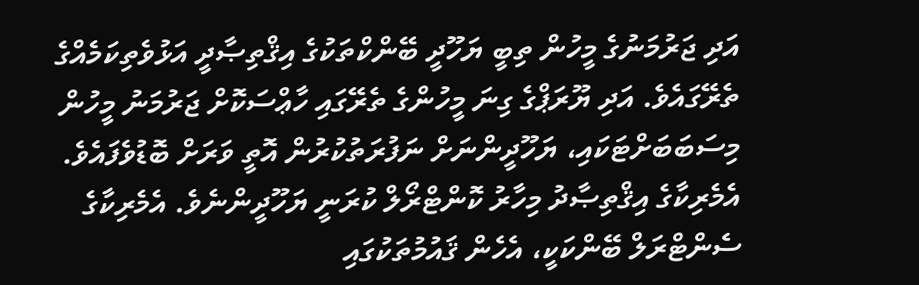އަދި ޖަރުމަނުގެ މީހުން ތިބީ ޔަހޫދީ ބޭންކްތަކުގެ އިޤްތިޞާދީ އަޅުވެތިކަމެއްގެ ތެރޭގައެވެ. އަދި ޔޫރަޕްގެ ގިނަ މީހުންގެ ތެރޭގައި ހާޢްސަކޮށް ޖަރުމަނު މީހުން މިސަބަބަށްޓަކައި، ޔަހޫދީންނަށް ނަފުރަތުކުރުން އޮތީ ވަރަށް ބޮޑުވެފައެވެ.
އެމެރިކާގެ އިޤްތިޞާދު މިހާރު ކޮންޓްރޯލް ކުރަނީ ޔަހޫދީންނެވެ. އެމެރިކާގެ ސެންޓްރަލް ބޭންކަކީ، އެހެން ޤައުމުތަކުގައި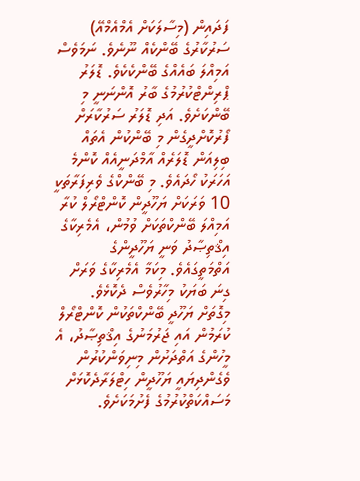ފަދައިން (މިސާލަކަށް އެމްއެމްއޭ) ސަރުކާރުގެ ބޭންކެއް ނޫނެވެ. ނަމަވެސް އަމިއްލަ ބައެއްގެ ބޭންކެކެވެ. ޑޮލަރު ޕްރިންޓްކުރުމުގެ ބާރު އޮންނަނީ މި ބޭންކަށެވެ. އަދި ޑޮލަރު ސަރުކާރަށް ފޯރުކޮށްދީގެން މި ބޭންކުން އެތައް ބިލިއަން ޑޮލަރެއް އާމްދަނީއެއް ކޮންމެ އަހަރަކު ހޯދައެވެ. މި ބޭންކްގެ ވެރިފަރާތަކީ 10 ވަރަކަށް ޔަހޫދީން ކޮންޓްރޯލް ކުރާ އަމިއްލަ ބޭންކްތަކަށް ވުމުން، އެމެރިކާގެ އިޤްތިޞާދު ވަނީ ޔަހޫދީންގެ އަތްމަތީގައެވެ. މިކަމާ އެމެރިކާގެ ވަރަށް ގިނަ ބަޔަކު މިހާރުވެސް ދެކޮޅެވެ.
މިގޮތަށް ޔަހޫދީ ބޭންކްތަކުން ކޮންޓްރޯލް ކުރަމުން އައި ޖަރުމަނުގެ އިޤްތިޞާދު، އެ މީހުންގެ އަތްދަށުން މިނިވަންކުރުން ވެގެންދިޔައީ ޔަހޫދީން ހިޓްލަރާދެކޮޅަށް މަސައްކަތްކުރުމުގެ ފެށުމަކަށެވެ.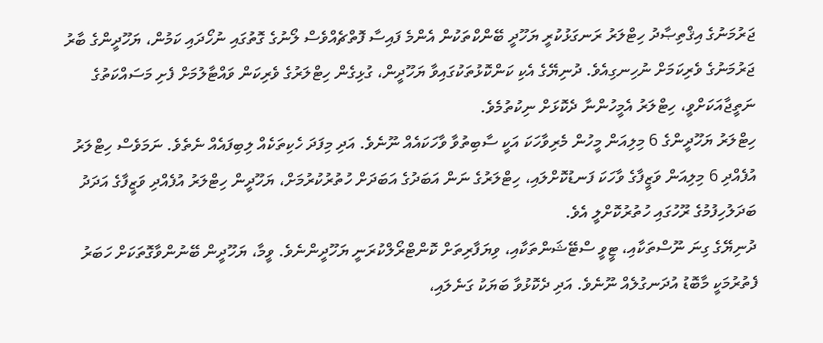ޖަރުމަނުގެ އިޤްތިޞާދު ހިޓްލަރު ރަނގަޅުކުރީ ޔަހޫދީ ބޭންކްތަކުން އެންމެ ފައިސާ ފޮތްޗެއްވެސް ލޯނުގެ ގޮތުގައި ނުހޯދައި ކަމުން، ޔަހޫދީންގެ ބާރު ޖަރުމަނުގެ ވެރިކަމަށް ނުހިނގިއެވެ. ދުނިޔޭގެ އެކި ކަންކޮޅުތަކުގައިވާ ޔަހޫދީން، ގުޅިގެން ހިޓްލަރުގެ ވެރިކަން ވައްޓާލުމަށް ފެށި މަސައްކަތުގެ ނަތީޖާއަކަށްވީ، ހިޓްލަރު އެމީހުންނާ ދެކޮޅަށް ނިކުތުމެވެ.
ހިޓްލަރު ޔަހޫދީންގެ 6 މިލިއަން މީހުން މެރިވާހަކަ އަކީ ސާބިތުވާ ވާހަކައެއް ނޫނެވެ. އަދި މިފަދަ ހެކިތަކެއް ލިބިފައެއް ނެތެވެ. ނަމަވެސް ހިޓްލަރު އުފެއްދި 6 މިލިއަން ވަޒީފާގެ ވާހަކަ ފަނޑުކޮށްލައި، ހިޓްލަރުގެ ނަން އަބަދުގެ އަބަދަށް ހުތުރުކުރުމަށް، ޔަހޫދީން ހިޓްލަރު އުފެއްދި ވަޒީފާގެ އަދަދު ބަދަލުހިފުމުގެ ރޫހުގައި ހުތުރުކޮށްލީ އެވެ.
ދުނިޔޭގެ ގިނަ ނޫސްތަކާއި، ޓީވީ ސްޓޭޝަންތަކާއި، ވިޔަފާރިތަށް ކޮންޓްރޯލްކުރަނީ ޔަހޫދީންނެވެ. ވީމާ، ޔަހޫދީން ބޭނުންވާގޮތަކަށް ހަބަރު ފެތުރުމަކީ މާބޮޑު އުދަނގުލެއް ނޫނެވެ. އަދި ދެކޮޅުވާ ބަޔަކު ގަނެލައި،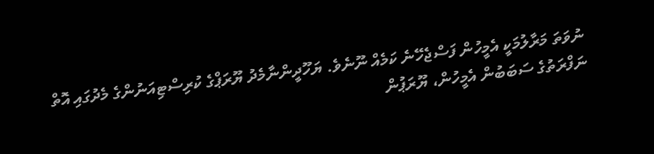ނުވަތަ މަރާލުމަކީ އެމީހުން ފަސްޖެހޭނެ ކަމެއް ނޫނެވެ. ޔަހޫދީންނާމެދު ޔޫރަޕްގެ ކުރިސްޓިއަނުންގެ މެދުގައި އޮތް ނަފްރަތުގެ ސަބަބުން އެމީހުން، ޔޫރަޕުން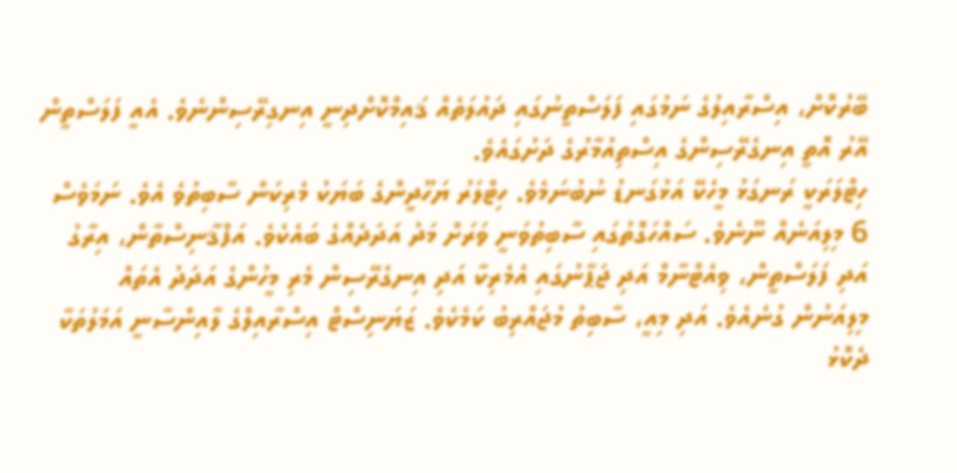ބޭރުކޮށް، އިސްރާއިލުގެ ނަމުގައި ފަލަސްތީނުގައި ދައުލަތެއް ޤައިމްކޮށްދިނީ އިނގިރޭސިންނެވެ. އެއީ ފަލަސްތީން އޭރު އޮތީ އިނގެރޭސިންގެ އިސްތިއުމާރުގެ ދަށުގައެވެ.
ހިޓްލަރަކީ ރަނގަޅު މީހެކޭ އަޅުގަނޑު ނުބުނަމެވެ. ހިޓްލަރު ޔަހޫދީންގެ ބަޔަކު މެރިކަން ސާބިތުވެ އެވެ. ނަމަވެސް 6 މިލިއަނެއް ނޫނެވެ. ސައްހަގޮތުގައި ސާބިތުވަނީ ވަރަށް މަދު އަދަދެއްގެ ބައެކެވެ. އަފްޤާނިސްތާން، އިރާގު އަދި ފަލަސްތީން، ވިއެޓްނާމް އަދި ޖަޕާނުގައި އެމެރިކާ އަދި އިނގެރޭސިން މެރި މީހުންގެ އަދަދު އެތައް މިލިއަނުން ގުނެއެވެ. އަދި މިއީ، ސާބިތު މުޖައްރިބު ކަމެކެވެ. ޒަޔަނިސްޓް އިސްރާއިލްގެ ލާއިންސާނީ އަމަލުތަކާ ދެކޮޅު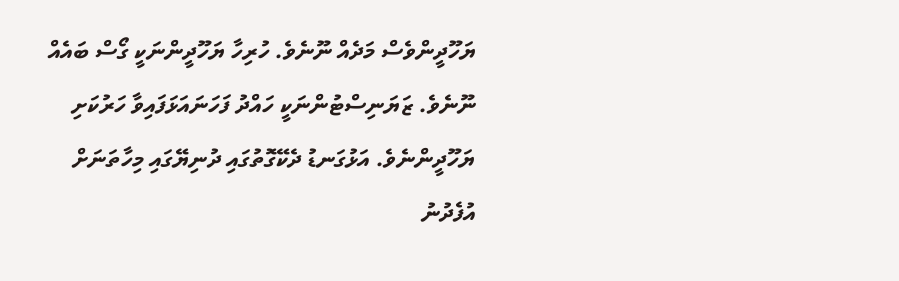ޔަހޫދީންވެސް މަދެއް ނޫނެވެ. ހުރިހާ ޔަހޫދީންނަކީ ގޯސް ބައެއް ނޫނެވެ. ޒަޔަނިސްޓުންނަކީ ހައްދު ފަހަނައަޅަފައިވާ ހަރުކަށި ޔަހޫދީންނެވެ. އަޅުގަނޑު ދެކޭގޮތުގައި ދުނިޔޭގައި މިހާތަނަށް އުފެދުނު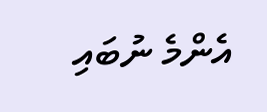އެންމެ ނުބައި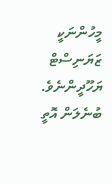މީހުންނަކީ ޒަޔަނިސްޓް ޔަހޫދީންނެވެ. ބުނެލަން އޮތީ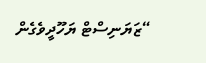“ޒަޔަނިސްޓް ޔަހޫދީވެގެން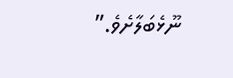ނޫޅެބަލާށެވެ.”